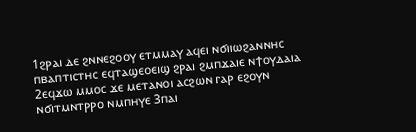1ϩⲣⲁⲓ ⲇⲉ ϩⲛⲛⲉϩⲟⲟⲩ ⲉⲧⲙⲙⲁⲩ ⲁϥⲉⲓ ⲛϭⲓⲓⲱϩⲁⲛⲛⲏⲥ ⲡⲃⲁⲡⲧⲓⲥⲧⲏⲥ ⲉϥⲧⲁϣⲉⲟⲉⲓϣ ϩⲣⲁⲓ ϩⲙⲡϫⲁⲓⲉ ⲛϯⲟⲩⲇⲁⲓⲁ 2ⲉϥϫⲱ ⲙⲙⲟⲥ ϫⲉ ⲙⲉⲧⲁⲛⲟⲓ ⲁⲥϩⲱⲛ ⲅⲁⲣ ⲉϩⲟⲩⲛ ⲛϭⲓⲧⲙⲛⲧⲣⲣⲟ ⲛⲙⲡⲏⲩⲉ 3ⲡⲁⲓ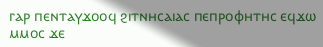ⲅⲁⲣ ⲡⲉⲛⲧⲁⲩϫⲟⲟϥ ϩⲓⲧⲛⲏⲥⲁⲓⲁⲥ ⲡⲉⲡⲣⲟⲫⲏⲧⲏⲥ ⲉϥϫⲱ ⲙⲙⲟⲥ ϫⲉ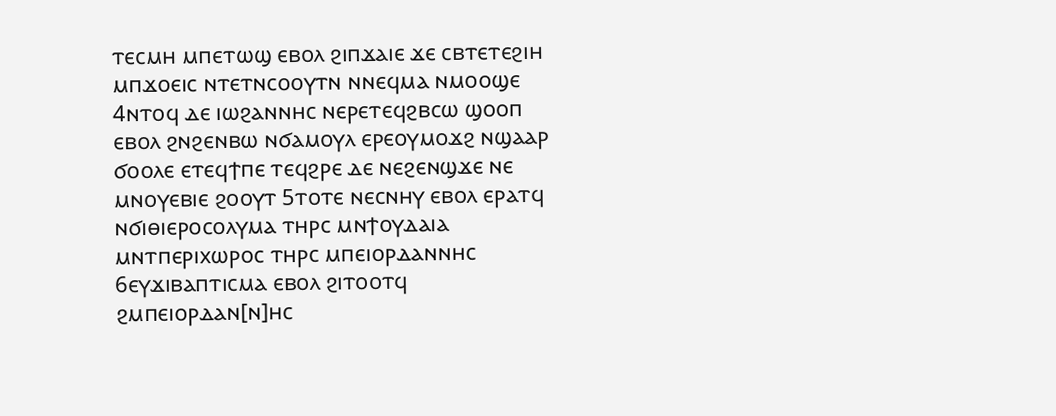ⲧⲉⲥⲙⲏ ⲙⲡⲉⲧⲱϣ ⲉⲃⲟⲗ ϩⲓⲡϫⲁⲓⲉ ϫⲉ ⲥⲃⲧⲉⲧⲉϩⲓⲏ ⲙⲡϫⲟⲉⲓⲥ ⲛⲧⲉⲧⲛⲥⲟⲟⲩⲧⲛ ⲛⲛⲉϥⲙⲁ ⲛⲙⲟⲟϣⲉ 4ⲛⲧⲟϥ ⲇⲉ ⲓⲱϩⲁⲛⲛⲏⲥ ⲛⲉⲣⲉⲧⲉϥϩⲃⲥⲱ ϣⲟⲟⲡ ⲉⲃⲟⲗ ϩⲛϩⲉⲛⲃⲱ ⲛϭⲁⲙⲟⲩⲗ ⲉⲣⲉⲟⲩⲙⲟϫϩ ⲛϣⲁⲁⲣ ϭⲟⲟⲗⲉ ⲉⲧⲉϥϯⲡⲉ ⲧⲉϥϩⲣⲉ ⲇⲉ ⲛⲉϩⲉⲛϣϫⲉ ⲛⲉ ⲙⲛⲟⲩⲉⲃⲓⲉ ϩⲟⲟⲩⲧ 5ⲧⲟⲧⲉ ⲛⲉⲥⲛⲏⲩ ⲉⲃⲟⲗ ⲉⲣⲁⲧϥ ⲛϭⲓⲑⲓⲉⲣⲟⲥⲟⲗⲩⲙⲁ ⲧⲏⲣⲥ ⲙⲛϯⲟⲩⲇⲁⲓⲁ ⲙⲛⲧⲡⲉⲣⲓⲭⲱⲣⲟⲥ ⲧⲏⲣⲥ ⲙⲡⲉⲓⲟⲣⲇⲁⲛⲛⲏⲥ 6ⲉⲩϫⲓⲃⲁⲡⲧⲓⲥⲙⲁ ⲉⲃⲟⲗ ϩⲓⲧⲟⲟⲧϥ ϩⲙⲡⲉⲓⲟⲣⲇⲁⲛ[ⲛ]ⲏⲥ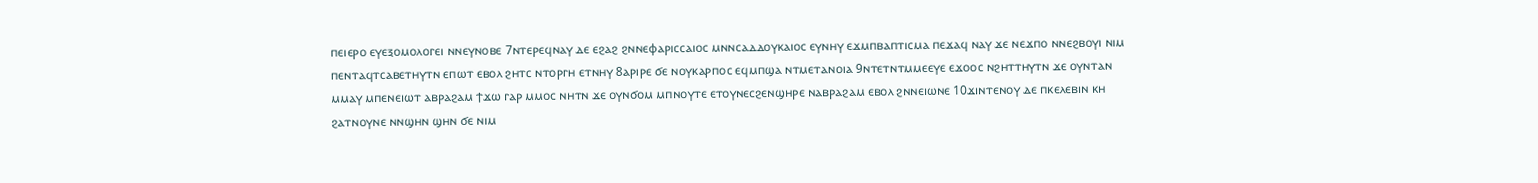ⲡⲉⲓⲉⲣⲟ ⲉⲩⲉⲝⲟⲙⲟⲗⲟⲅⲉⲓ ⲛⲛⲉⲩⲛⲟⲃⲉ 7ⲛⲧⲉⲣⲉϥⲛⲁⲩ ⲇⲉ ⲉϩⲁϩ ϩⲛⲛⲉⲫⲁⲣⲓⲥⲥⲁⲓⲟⲥ ⲙⲛⲛⲥⲁⲇⲇⲟⲩⲕⲁⲓⲟⲥ ⲉⲩⲛⲏⲩ ⲉϫⲙⲡⲃⲁⲡⲧⲓⲥⲙⲁ ⲡⲉϫⲁϥ ⲛⲁⲩ ϫⲉ ⲛⲉϫⲡⲟ ⲛⲛⲉϩⲃⲟⲩⲓ ⲛⲓⲙ ⲡⲉⲛⲧⲁϥⲧⲥⲁⲃⲉⲧⲏⲩⲧⲛ ⲉⲡⲱⲧ ⲉⲃⲟⲗ ϩⲏⲧⲥ ⲛⲧⲟⲣⲅⲏ ⲉⲧⲛⲏⲩ 8ⲁⲣⲓⲣⲉ ϭⲉ ⲛⲟⲩⲕⲁⲣⲡⲟⲥ ⲉϥⲙⲡϣⲁ ⲛⲧⲙⲉⲧⲁⲛⲟⲓⲁ 9ⲛⲧⲉⲧⲛⲧⲙⲙⲉⲉⲩⲉ ⲉϫⲟⲟⲥ ⲛϩⲏⲧⲧⲏⲩⲧⲛ ϫⲉ ⲟⲩⲛⲧⲁⲛ ⲙⲙⲁⲩ ⲙⲡⲉⲛⲉⲓⲱⲧ ⲁⲃⲣⲁϩⲁⲙ ϯϫⲱ ⲅⲁⲣ ⲙⲙⲟⲥ ⲛⲏⲧⲛ ϫⲉ ⲟⲩⲛϭⲟⲙ ⲙⲡⲛⲟⲩⲧⲉ ⲉⲧⲟⲩⲛⲉⲥϩⲉⲛϣⲏⲣⲉ ⲛⲁⲃⲣⲁϩⲁⲙ ⲉⲃⲟⲗ ϩⲛⲛⲉⲓⲱⲛⲉ 10ϫⲓⲛⲧⲉⲛⲟⲩ ⲇⲉ ⲡⲕⲉⲗⲉⲃⲓⲛ ⲕⲏ ϩⲁⲧⲛⲟⲩⲛⲉ ⲛⲛϣⲏⲛ ϣⲏⲛ ϭⲉ ⲛⲓⲙ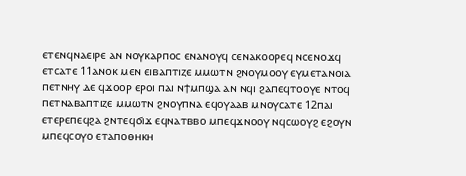ⲉⲧⲉⲛϥⲛⲁⲉⲓⲣⲉ ⲁⲛ ⲛⲟⲩⲕⲁⲣⲡⲟⲥ ⲉⲛⲁⲛⲟⲩϥ ⲥⲉⲛⲁⲕⲟⲟⲣⲉϥ ⲛⲥⲉⲛⲟϫϥ ⲉⲧⲥⲁⲧⲉ 11ⲁⲛⲟⲕ ⲙⲉⲛ ⲉⲓⲃⲁⲡⲧⲓⲍⲉ ⲙⲙⲱⲧⲛ ϩⲛⲟⲩⲙⲟⲟⲩ ⲉⲩⲙⲉⲧⲁⲛⲟⲓⲁ ⲡⲉⲧⲛⲏⲩ ⲇⲉ ϥϫⲟⲟⲣ ⲉⲣⲟⲓ ⲡⲁⲓ ⲛϯⲙⲡϣⲁ ⲁⲛ ⲛϥⲓ ϩⲁⲡⲉϥⲧⲟⲟⲩⲉ ⲛⲧⲟϥ ⲡⲉⲧⲛⲁⲃⲁⲡⲧⲓⲍⲉ ⲙⲙⲱⲧⲛ ϩⲛⲟⲩⲡⲛⲁ ⲉϥⲟⲩⲁⲁⲃ ⲙⲛⲟⲩⲥⲁⲧⲉ 12ⲡⲁⲓ ⲉⲧⲉⲣⲉⲡⲉϥϩⲁ ϩⲛⲧⲉϥϭⲓϫ ⲉϥⲛⲁⲧⲃⲃⲟ ⲙⲡⲉϥϫⲛⲟⲟⲩ ⲛϥⲥⲱⲟⲩϩ ⲉϩⲟⲩⲛ ⲙⲡⲉϥⲥⲟⲩⲟ ⲉⲧⲁⲡⲟⲑⲏⲕⲏ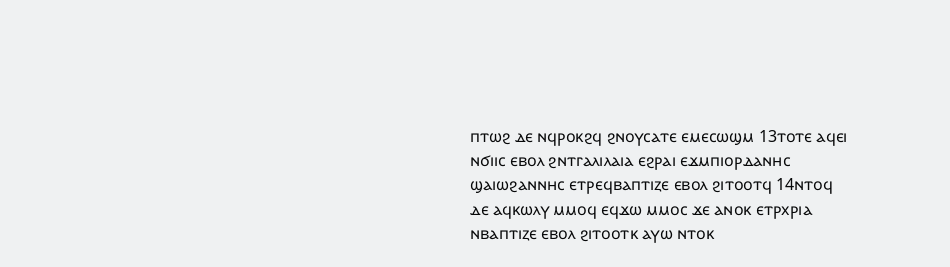ⲡⲧⲱϩ ⲇⲉ ⲛϥⲣⲟⲕϩϥ ϩⲛⲟⲩⲥⲁⲧⲉ ⲉⲙⲉⲥⲱϣⲙ 13ⲧⲟⲧⲉ ⲁϥⲉⲓ ⲛϭⲓⲓⲥ ⲉⲃⲟⲗ ϩⲛⲧⲅⲁⲗⲓⲗⲁⲓⲁ ⲉϩⲣⲁⲓ ⲉϫⲙⲡⲓⲟⲣⲇⲁⲛⲏⲥ ϣⲁⲓⲱϩⲁⲛⲛⲏⲥ ⲉⲧⲣⲉϥⲃⲁⲡⲧⲓⲍⲉ ⲉⲃⲟⲗ ϩⲓⲧⲟⲟⲧϥ 14ⲛⲧⲟϥ ⲇⲉ ⲁϥⲕⲱⲗⲩ ⲙⲙⲟϥ ⲉϥϫⲱ ⲙⲙⲟⲥ ϫⲉ ⲁⲛⲟⲕ ⲉⲧⲣⲭⲣⲓⲁ ⲛⲃⲁⲡⲧⲓⲍⲉ ⲉⲃⲟⲗ ϩⲓⲧⲟⲟⲧⲕ ⲁⲩⲱ ⲛⲧⲟⲕ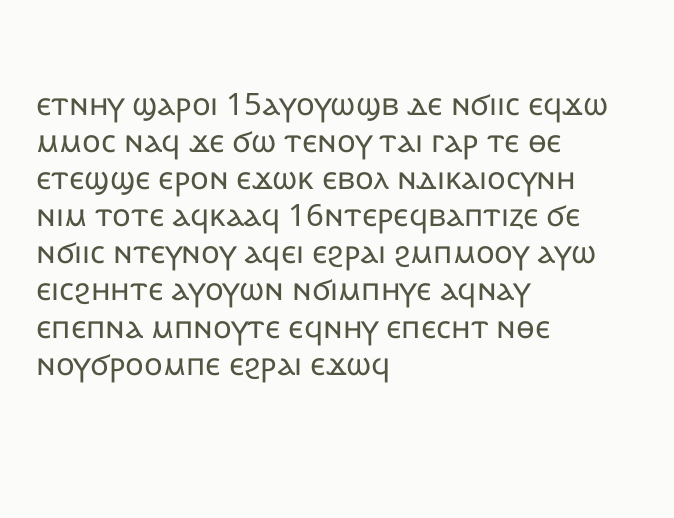ⲉⲧⲛⲏⲩ ϣⲁⲣⲟⲓ 15ⲁⲩⲟⲩⲱϣⲃ ⲇⲉ ⲛϭⲓⲓⲥ ⲉϥϫⲱ ⲙⲙⲟⲥ ⲛⲁϥ ϫⲉ ϭⲱ ⲧⲉⲛⲟⲩ ⲧⲁⲓ ⲅⲁⲣ ⲧⲉ ⲑⲉ ⲉⲧⲉϣϣⲉ ⲉⲣⲟⲛ ⲉϫⲱⲕ ⲉⲃⲟⲗ ⲛⲇⲓⲕⲁⲓⲟⲥⲩⲛⲏ ⲛⲓⲙ ⲧⲟⲧⲉ ⲁϥⲕⲁⲁϥ 16ⲛⲧⲉⲣⲉϥⲃⲁⲡⲧⲓⲍⲉ ϭⲉ ⲛϭⲓⲓⲥ ⲛⲧⲉⲩⲛⲟⲩ ⲁϥⲉⲓ ⲉϩⲣⲁⲓ ϩⲙⲡⲙⲟⲟⲩ ⲁⲩⲱ ⲉⲓⲥϩⲏⲏⲧⲉ ⲁⲩⲟⲩⲱⲛ ⲛϭⲓⲙⲡⲏⲩⲉ ⲁϥⲛⲁⲩ ⲉⲡⲉⲡⲛⲁ ⲙⲡⲛⲟⲩⲧⲉ ⲉϥⲛⲏⲩ ⲉⲡⲉⲥⲏⲧ ⲛⲑⲉ ⲛⲟⲩϭⲣⲟⲟⲙⲡⲉ ⲉϩⲣⲁⲓ ⲉϫⲱϥ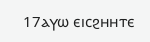17ⲁⲩⲱ ⲉⲓⲥϩⲏⲏⲧⲉ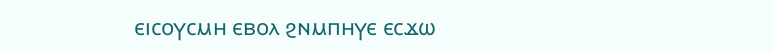ⲉⲓⲥⲟⲩⲥⲙⲏ ⲉⲃⲟⲗ ϩⲛⲙⲡⲏⲩⲉ ⲉⲥϫⲱ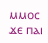ⲙⲙⲟⲥ ϫⲉ ⲡⲁⲓ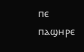ⲡⲉ ⲡⲁϣⲏⲣⲉ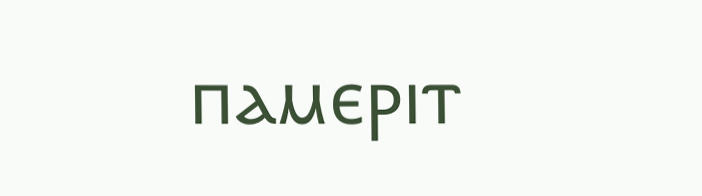ⲡⲁⲙⲉⲣⲓⲧ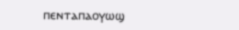ⲡⲉⲛⲧⲁⲡⲁⲟⲩⲱϣ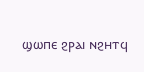ϣⲱⲡⲉ ϩⲣⲁⲓ ⲛϩⲏⲧϥ